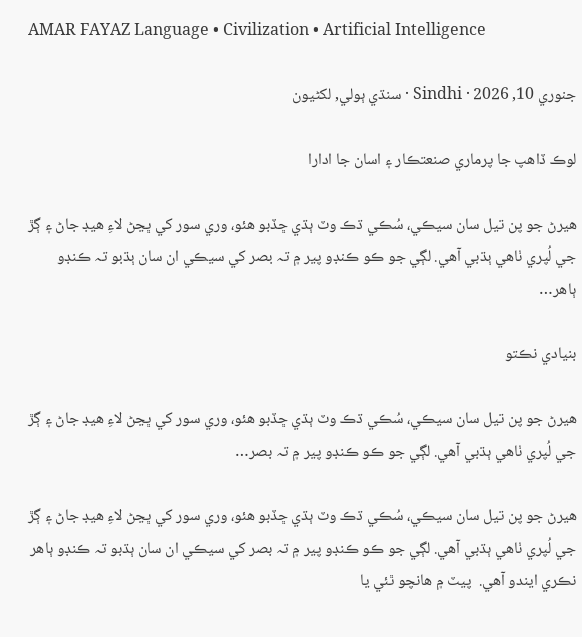AMAR FAYAZ Language • Civilization • Artificial Intelligence

جنوري 10, 2026 · Sindhi · سنڌي ٻولي, لکڻيون

لوڪ ڏاھپ جا پرماري صنعتڪار ۽ اسان جا ادارا

ھيرڻ جو پن تيل سان سيڪي، سُڪي ڌڪ وٽ ٻڌي ڇڏبو ھئو، وري سور کي ڀڃڻ لاءِ ھيڊ جاڻ ۽ ڳڙ جي لُپري ٺاھي ٻڌبي آھي. لڳي جو ڪو ڪنڊو پير ۾ تہ بصر کي سيڪي ان سان ٻڌبو تہ ڪنڊو ٻاھر…

بنيادي نڪتو

ھيرڻ جو پن تيل سان سيڪي، سُڪي ڌڪ وٽ ٻڌي ڇڏبو ھئو، وري سور کي ڀڃڻ لاءِ ھيڊ جاڻ ۽ ڳڙ جي لُپري ٺاھي ٻڌبي آھي. لڳي جو ڪو ڪنڊو پير ۾ تہ بصر…

ھيرڻ جو پن تيل سان سيڪي، سُڪي ڌڪ وٽ ٻڌي ڇڏبو ھئو، وري سور کي ڀڃڻ لاءِ ھيڊ جاڻ ۽ ڳڙ جي لُپري ٺاھي ٻڌبي آھي. لڳي جو ڪو ڪنڊو پير ۾ تہ بصر کي سيڪي ان سان ٻڌبو تہ ڪنڊو ٻاھر نڪري ايندو آھي.  پيٽ ۾ ھانچو ٿئي يا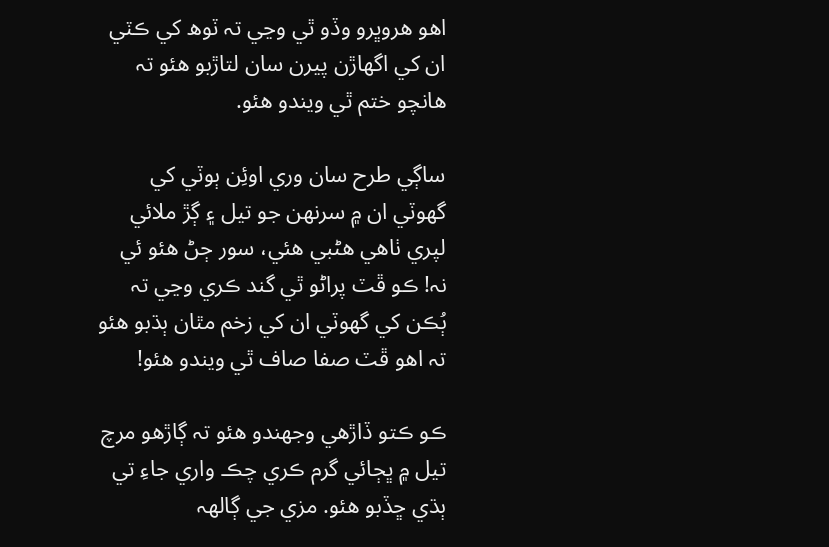اھو ھروڀرو وڏو ٿي وڃي تہ ٽوھ کي ڪٽي ان کي اگهاڙن پيرن سان لتاڙبو ھئو تہ ھانچو ختم ٿي ويندو ھئو.

ساڳي طرح سان وري اوئِن ٻوٽي کي گهوٽي ان ۾ سرنھن جو تيل ۽ ڳڙ ملائي لپري ٺاھي ھڻبي ھئي، سور ڄڻ ھئو ئي نہ! ڪو ڦٽ پراڻو ٿي گند ڪري وڃي تہ ٻُڪن کي گهوٽي ان کي زخم مٿان ٻڌبو ھئو تہ اھو ڦٽ صفا صاف ٿي ويندو ھئو!

ڪو ڪتو ڏاڙھي وجهندو ھئو تہ ڳاڙھو مرچ تيل ۾ ڀڄائي گرم ڪري چڪ واري جاءِ تي ٻڌي ڇڏبو ھئو. مزي جي ڳالهہ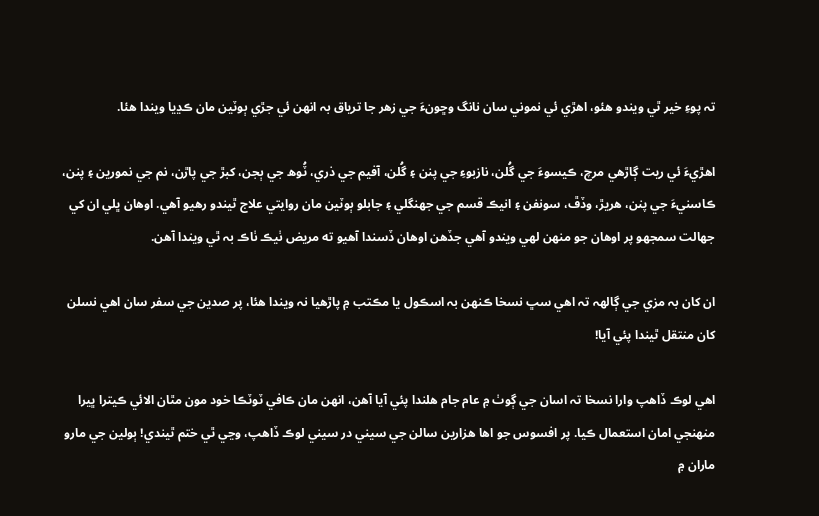تہ پوءِ خير ٿي ويندو ھئو، اھڙي ئي نموني سان نانگ وڇونءَ جي زھر جا ترياق بہ انهن ئي جڙي ٻوٽين مان ڪڍيا ويندا ھئا.

اھڙيءَ ئي ريت ڳاڙھي مرچ، ڪيسوءَ جي گُلن، نازبوءِ جي پنن ۽ گُلن، آفيم جي ذري، ٽُوھ جي ٻجن، کبڙ جي پاڙن، نم جي نمورين ۽ پنن، ڪاسنيءَ جي پنن، ھريڙ، وڏڦ، سونفن ۽ انيڪ قسم جي جهنگلي ۽ جابلو ٻوٽين مان روايتي علاج ٿيندو رھيو آھي. اوھان ڀلي ان کي جھالت سمجهو پر اوھان جو منھن لھي ويندو آھي جڏھن اوھان ڏسندا آھيو ته مريض ٺيڪ ٺاڪ بہ ٿي ويندا آھن.

ان کان بہ مزي جي ڳالهہ تہ اھي سڀ نسخا ڪنھن بہ اسڪول يا مڪتب ۾ پاڙھيا نہ ويندا ھئا، پر صدين جي سفر سان اھي نسلن کان منتقل ٿيندا پئي آيا!

اھي لوڪ ڏاھپ وارا نسخا تہ اسان جي ڳوٺ ۾ عام جام ھلندا پئي آيا آھن، انهن مان ڪافي ٽوٽڪا خود مون مٿان الائي ڪيترا ڀيرا منھنجي امان استعمال ڪيا. پر افسوس جو اھا ھزارين سالن جي سيني در سيني لوڪ ڏاھپ، وڃي ٿي ختم ٿيندي! ٻولين جي مارو ماران ۾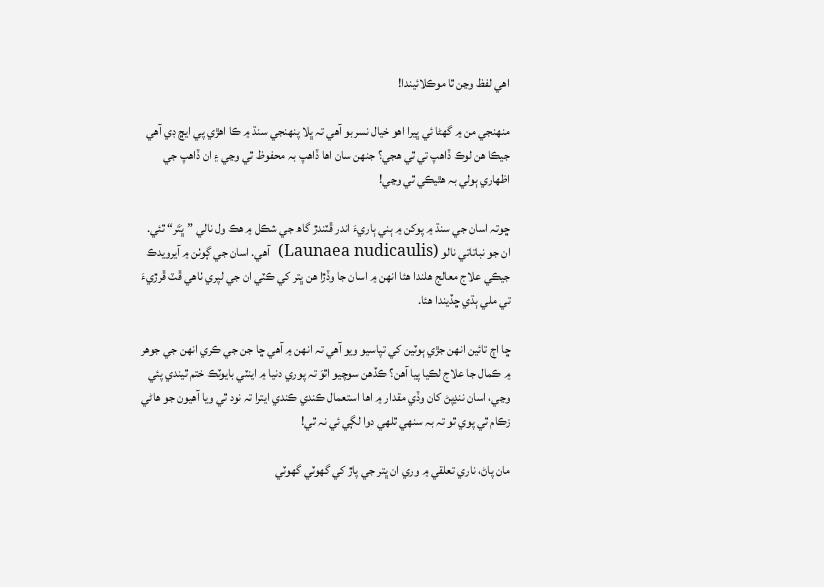اھي لفظ وڃن ٿا موڪلائيندا!

منھنجي من ۾ گهڻا ئي ڀيرا اھو خيال نسربو آھي تہ ڀلا پنھنجي سنڌ ۾ ڪا اھڙي پي ايڇ ڊي آھي جيڪا ھن لوڪ ڏاھپ تي ٿي ھجي؟ جنھن سان اھا ڏاھپ بہ محفوظ ٿي وڃي ۽ ان ڏاھپ جي اظھاري ٻولي بہ ھٿيڪي ٿي وڃي!

ڇوتہ اسان جي سنڌ ۾ پوکن ۾ ٻني ٻاريءَ اندر ڦٽندڙ گاھ جي شڪل ۾ ھڪ ول نالي ”ڀَتَر“ ٿئي. ان جو نباتاتي نالو (Launaea nudicaulis)  آھي. اسان جي ڳوٺن ۾ آيرويدڪ جيڪي علاج معالج ھلندا ھئا انهن ۾ اسان جا وڏڙا ھن ڀتر کي ڪٽي ان جي لپري ٺاھي ڦٽ ڦرڙيءَ تي ملي ٻڌي ڇڏيندا ھئا.

ڇا اڄ تائين انھن جڙي ٻوٽين کي تپاسيو ويو آھي تہ انھن ۾ آھي ڇا جن جي ڪري انھن جي جوھر ۾ ڪمال جا علاج لڪيا پيا آھن؟ ڪڏھن سوچيو اٿوَ تہ پوري دنيا ۾ اينٽي بايوٽڪ ختم ٿيندي پئي وڃي، اسان ننڍپڻ کان وڏي مقدار ۾ اھا استعمال ڪندي ڪندي ايترا تہ نود ٿي ويا آھيون جو ھاڻي زڪام ٿي پوي ٿو تہ بہ سنهي ٿلهي دوا لڳي ئي نہ ٿي!

مان پاڻ، ناري تعلقي ۾ وري ان ڀتر جي پاڙ کي گهوٽي گهوٽي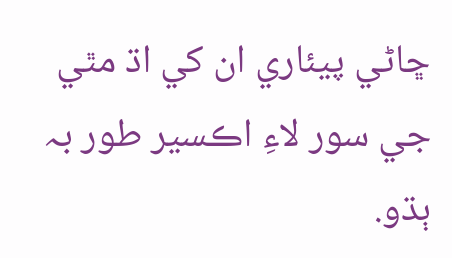ڇاڻي پيئاري ان کي اڌ مٿي جي سور لاءِ اڪسير طور بہ ٻڌو.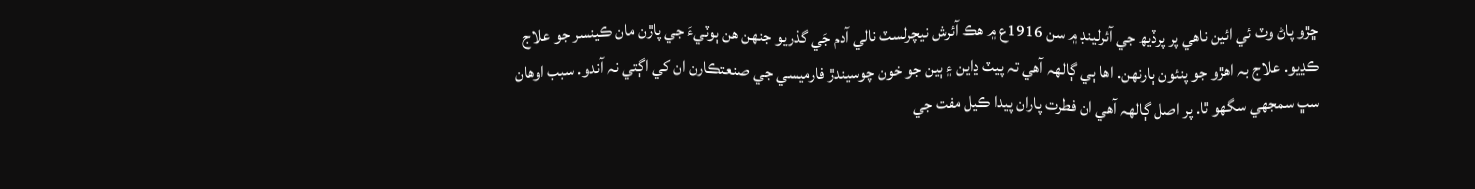ڇڙو پاڻ وٽ ئي ائين ناھي پر پرڏيھ جي آئرلينڊ ۾ سن 1916ع ۾ ھڪ آئرش نيچرلسٽ نالي آدم جَي گذريو جنھن ھن ٻوٽيءَ جي پاڙن مان ڪينسر جو علاج ڪڍيو. علاج بہ اھڙو جو پنئون ٻارنھن. اھا ٻي ڳالهہ آھي تہ پيٽ ڍاين ۽ ٻين جو خون چوسيندڙ فارميسي جي صنعتڪارن ان کي اڳتي نہ آندو. سبب اوھان سڀ سمجهي سگهو ٿا. پر اصل ڳالهہ آھي ان فطرت پاران پيدا ڪيل مفت جي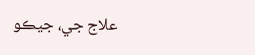علاج جي، جيڪو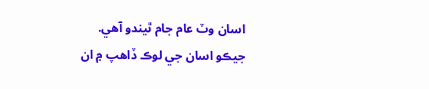اسان وٽ عام جام ٿيندو آھي. جيڪو اسان جي لوڪ ڏاھپ ۾ ان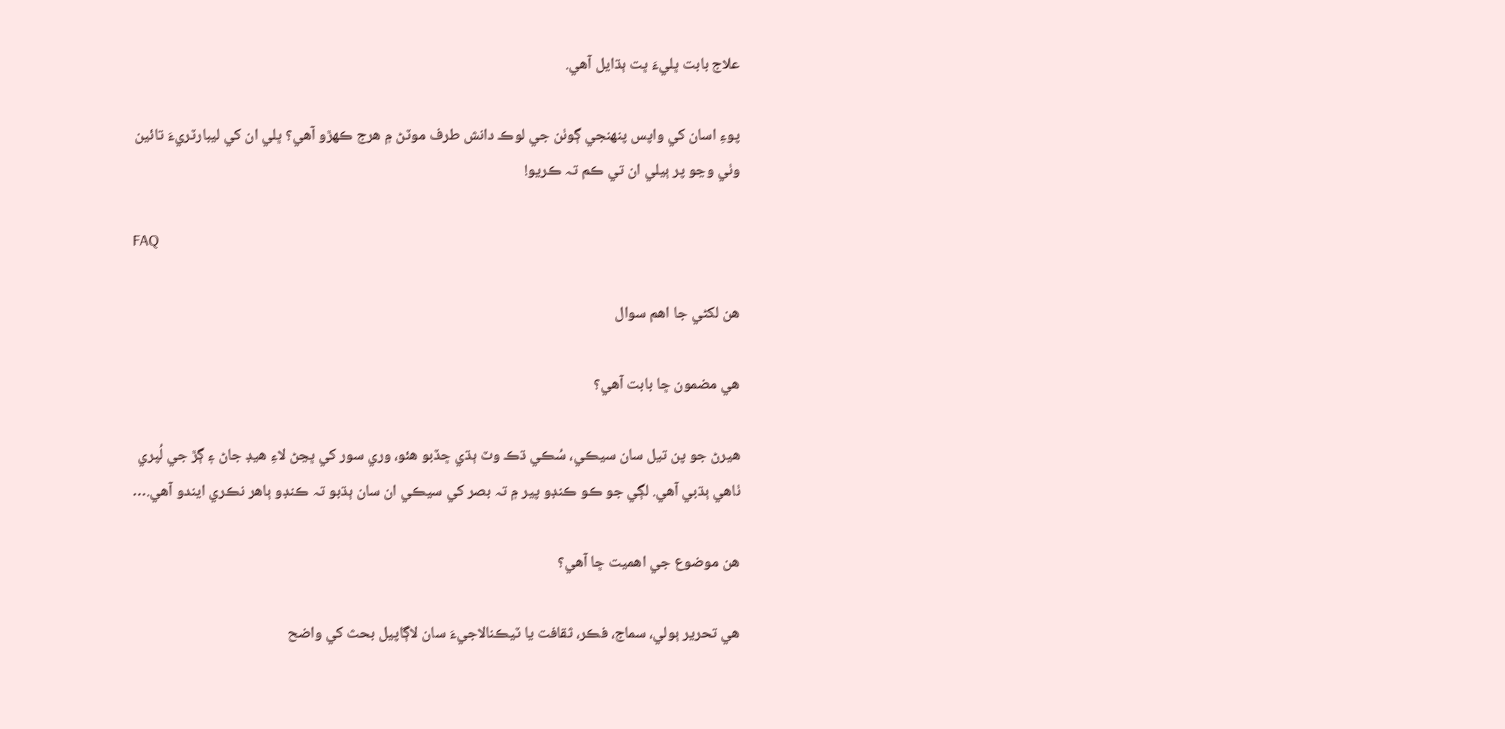علاج بابت ڀليءَ ڀت ٻڌايل آھي.

پوءِ اسان کي واپس پنھنجي ڳوٺن جي لوڪ دانش طرف موٽڻ ۾ ھرج ڪھڙو آھي؟ ڀلي ان کي ليبارٽريءَ تائين وٺي وڃو پر ٻيلي ان تي ڪم تہ ڪريو!

FAQ

هن لکڻي جا اهم سوال

هي مضمون ڇا بابت آهي؟

ھيرڻ جو پن تيل سان سيڪي، سُڪي ڌڪ وٽ ٻڌي ڇڏبو ھئو، وري سور کي ڀڃڻ لاءِ ھيڊ جاڻ ۽ ڳڙ جي لُپري ٺاھي ٻڌبي آھي. لڳي جو ڪو ڪنڊو پير ۾ تہ بصر کي سيڪي ان سان ٻڌبو تہ ڪنڊو ٻاھر نڪري ايندو آھي.…

هن موضوع جي اهميت ڇا آهي؟

هي تحرير ٻولي، سماج، فڪر، ثقافت يا ٽيڪنالاجيءَ سان لاڳاپيل بحث کي واضح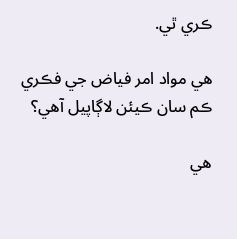ڪري ٿي.

هي مواد امر فياض جي فڪري ڪم سان ڪيئن لاڳاپيل آهي؟

هي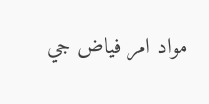مواد امر فياض جي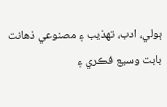ٻولي، ادب، تهذيب ۽ مصنوعي ذهانت بابت وسيع فڪري ۽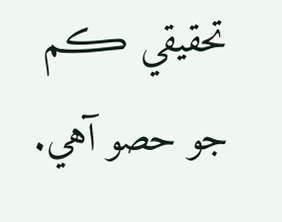تحقيقي ڪم جو حصو آهي.